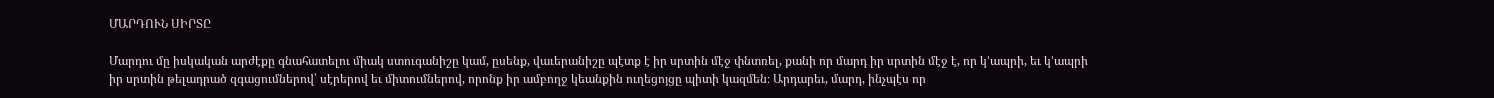ՄԱՐԴՈՒՆ ՍԻՐՏԸ

Մարդու մը իսկական արժէքը գնահատելու միակ ստուգանիշը կամ, ըսենք, վաւերանիշը պէտք է իր սրտին մէջ փնտռել, քանի որ մարդ իր սրտին մէջ է, որ կ՚ապրի, եւ կ՚ապրի իր սրտին թելադրած զգացումներով՝ սէրերով եւ միտումներով, որոնք իր ամբողջ կեանքին ուղեցոյցը պիտի կազմեն։ Արդարեւ, մարդ, ինչպէս որ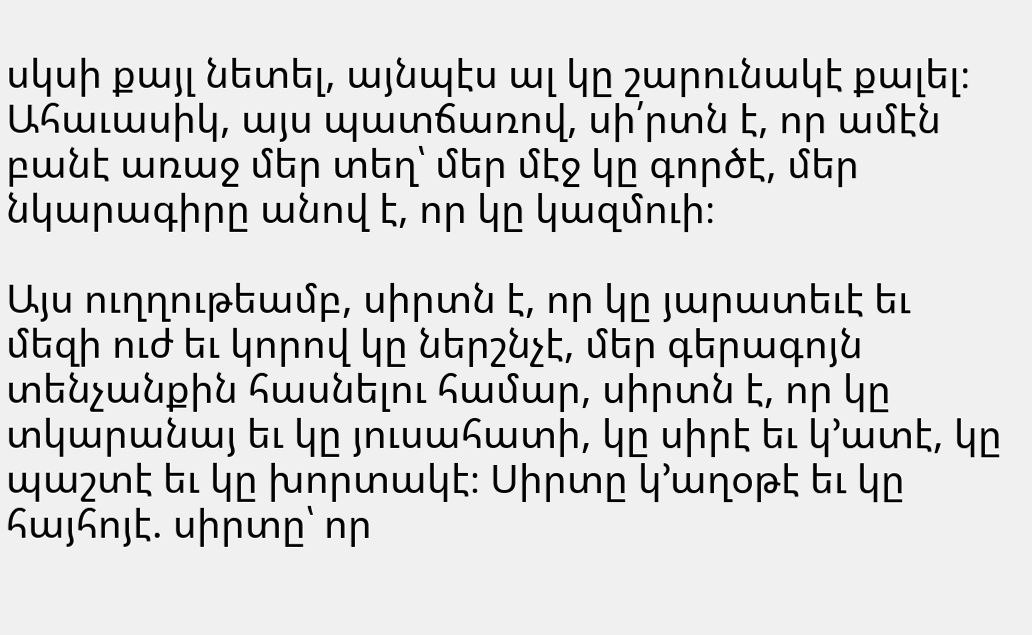սկսի քայլ նետել, այնպէս ալ կը շարունակէ քալել։ Ահաւասիկ, այս պատճառով, սի՛րտն է, որ ամէն բանէ առաջ մեր տեղ՝ մեր մէջ կը գործէ, մեր նկարագիրը անով է, որ կը կազմուի։

Այս ուղղութեամբ, սիրտն է, որ կը յարատեւէ եւ մեզի ուժ եւ կորով կը ներշնչէ, մեր գերագոյն տենչանքին հասնելու համար, սիրտն է, որ կը տկարանայ եւ կը յուսահատի, կը սիրէ եւ կ՚ատէ, կը պաշտէ եւ կը խորտակէ։ Սիրտը կ՚աղօթէ եւ կը հայհոյէ. սիրտը՝ որ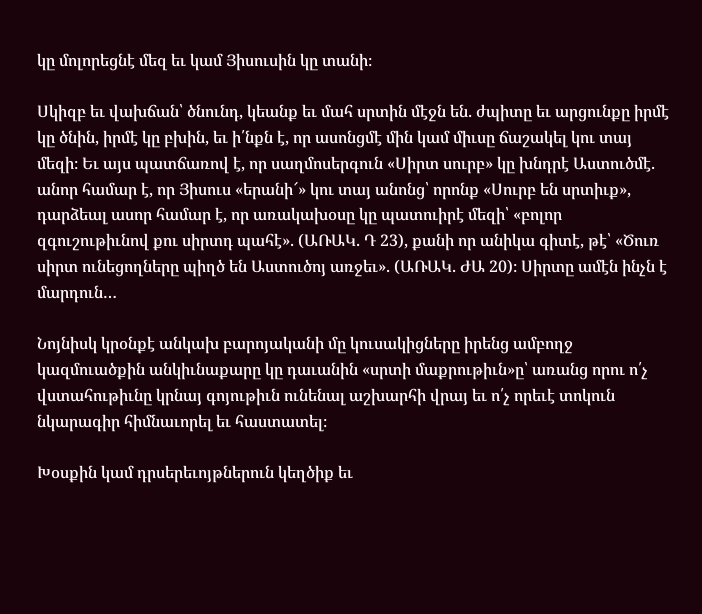կը մոլորեցնէ մեզ եւ կամ Յիսուսին կը տանի։

Սկիզբ եւ վախճան՝ ծնունդ, կեանք եւ մահ սրտին մէջն են. ժպիտը եւ արցունքը իրմէ կը ծնին, իրմէ կը բխին, եւ ի՛նքն է, որ ասոնցմէ մին կամ միւսը ճաշակել կու տայ մեզի։ Եւ այս պատճառով է, որ սաղմոսերգուն «Սիրտ սուրբ» կը խնդրէ Աստուծմէ. անոր համար է, որ Յիսուս «երանի՜» կու տայ անոնց՝ որոնք «Սուրբ են սրտիւք», դարձեալ ասոր համար է, որ առակախօսը կը պատուիրէ մեզի՝ «բոլոր զգուշութիւնով քու սիրտդ պահէ». (ԱՌԱԿ. Դ 23), քանի որ անիկա գիտէ, թէ՝ «Ծուռ սիրտ ունեցողները պիղծ են Աստուծոյ առջեւ». (ԱՌԱԿ. ԺԱ 20)։ Սիրտը ամէն ինչն է մարդուն…

Նոյնիսկ կրօնքէ անկախ բարոյականի մը կուսակիցները իրենց ամբողջ կազմուածքին անկիւնաքարը կը դաւանին «սրտի մաքրութիւն»ը՝ առանց որու ո՛չ վստահութիւնը կրնայ գոյութիւն ունենալ աշխարհի վրայ եւ ո՛չ որեւէ տոկուն նկարագիր հիմնաւորել եւ հաստատել։

Խօսքին կամ դրսերեւոյթներուն կեղծիք եւ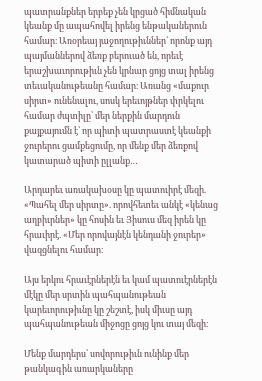պատրանքներ երբեք չեն կրցած հիմնական կեանք մը ապահովել իրենց ենթականերուն համար։ Առօրեայ յաջողութիւններ՝ որոնք այդ պայմաններով ձեռք բերուած են, որեւէ երաշխաւորութիւն չեն կրնար ցոյց տալ իրենց տեւականութեանը համար։ Առանց «մաքուր սիրտ» ունենալու, սոսկ երեւոյթներ փրկելու համար ժպտիլը՝ մեր ներքին մարդուն քայքայումն է՝ որ պիտի պատրաստէ կեանքի ջուրերու ցամքեցումը, որ մենք մեր ձեռքով կատարած պիտի ըլլանք…

Արդարեւ առակախօսը կը պատուիրէ մեզի. «Պահել մեր սիրտը». որովհետեւ անկէ «կենաց աղբիւրներ» կը հոսին եւ Յիսուս մեզ իրեն կը հրաւիրէ. «Մեր որովայնէն կենդանի ջուրեր» վազցնելու համար։

Այս երկու հրաւէրներէն եւ կամ պատուէրներէն մէկը մեր սրտին պահպանութեան կարեւորութիւնը կը շեշտէ, իսկ միւսը այդ պահպանութեան միջոցը ցոյց կու տայ մեզի։

Մենք մարդերս՝ սովորութիւն ունինք մեր թանկագին առարկաները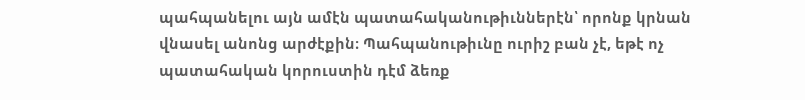պահպանելու այն ամէն պատահականութիւններէն՝ որոնք կրնան վնասել անոնց արժէքին։ Պահպանութիւնը ուրիշ բան չէ, եթէ ոչ պատահական կորուստին դէմ ձեռք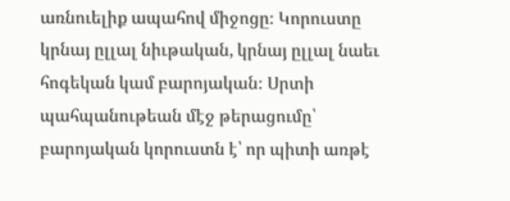առնուելիք ապահով միջոցը։ Կորուստը կրնայ ըլլալ նիւթական, կրնայ ըլլալ նաեւ հոգեկան կամ բարոյական։ Սրտի պահպանութեան մէջ թերացումը՝ բարոյական կորուստն է՝ որ պիտի առթէ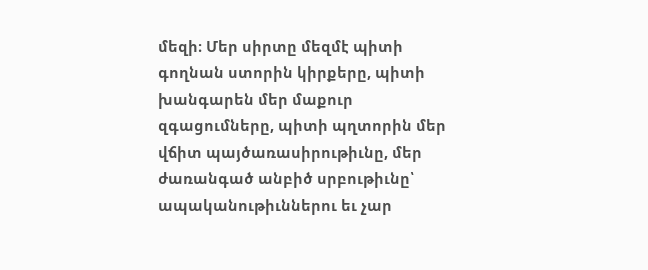մեզի։ Մեր սիրտը մեզմէ պիտի գողնան ստորին կիրքերը, պիտի խանգարեն մեր մաքուր զգացումները, պիտի պղտորին մեր վճիտ պայծառասիրութիւնը, մեր ժառանգած անբիծ սրբութիւնը՝ ապականութիւններու եւ չար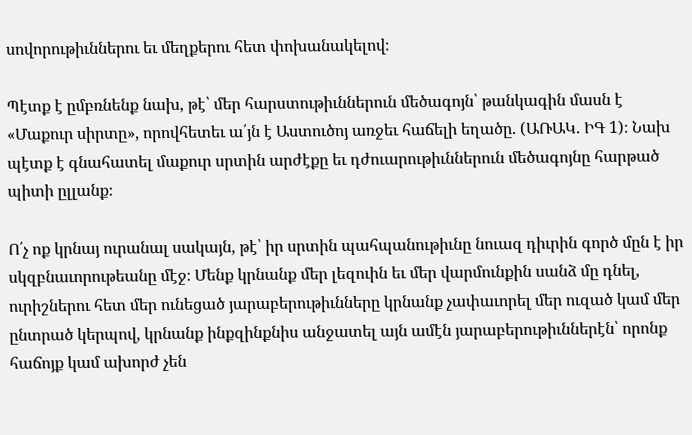սովորութիւններու եւ մեղքերու հետ փոխանակելով։

Պէտք է ըմբռնենք նախ, թէ՝ մեր հարստութիւններուն մեծագոյն՝ թանկագին մասն է «Մաքուր սիրտը», որովհետեւ ա՛յն է Աստուծոյ առջեւ հաճելի եղածը. (ԱՌԱԿ. ԻԳ 1)։ Նախ պէտք է գնահատել մաքուր սրտին արժէքը եւ դժուարութիւններուն մեծագոյնը հարթած պիտի ըլլանք։

Ո՛չ ոք կրնայ ուրանալ սակայն, թէ՝ իր սրտին պահպանութիւնը նուազ դիւրին գործ մըն է իր սկզբնաւորութեանը մէջ։ Մենք կրնանք մեր լեզուին եւ մեր վարմունքին սանձ մը դնել, ուրիշներու հետ մեր ունեցած յարաբերութիւնները կրնանք չափաւորել մեր ուզած կամ մեր ընտրած կերպով, կրնանք ինքզինքնիս անջատել այն ամէն յարաբերութիւններէն՝ որոնք հաճոյք կամ ախորժ չեն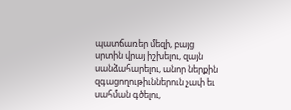պատճառեր մեզի, բայց սրտին վրայ իշխելու, զայն սանձահարելու, անոր ներքին զգացողութիւններուն չափ եւ սահման գծելու,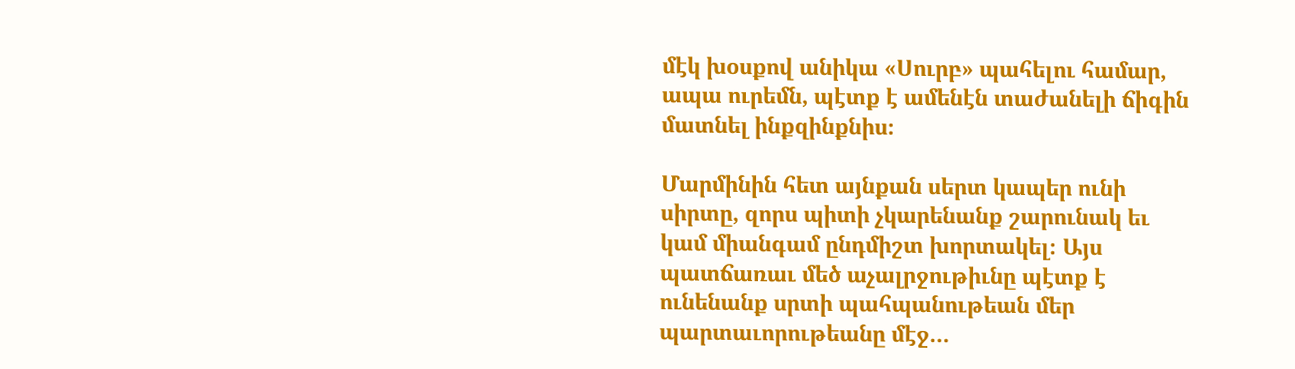մէկ խօսքով անիկա «Սուրբ» պահելու համար, ապա ուրեմն, պէտք է ամենէն տաժանելի ճիգին մատնել ինքզինքնիս։

Մարմինին հետ այնքան սերտ կապեր ունի սիրտը, զորս պիտի չկարենանք շարունակ եւ կամ միանգամ ընդմիշտ խորտակել։ Այս պատճառաւ մեծ աչալրջութիւնը պէտք է ունենանք սրտի պահպանութեան մեր պարտաւորութեանը մէջ…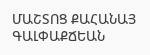ՄԱՇՏՈՑ ՔԱՀԱՆԱՅ ԳԱԼՓԱՔՃԵԱՆ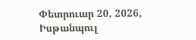Փետրուար 20, 2026, Իսթանպուլ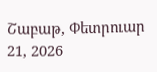Շաբաթ, Փետրուար 21, 2026